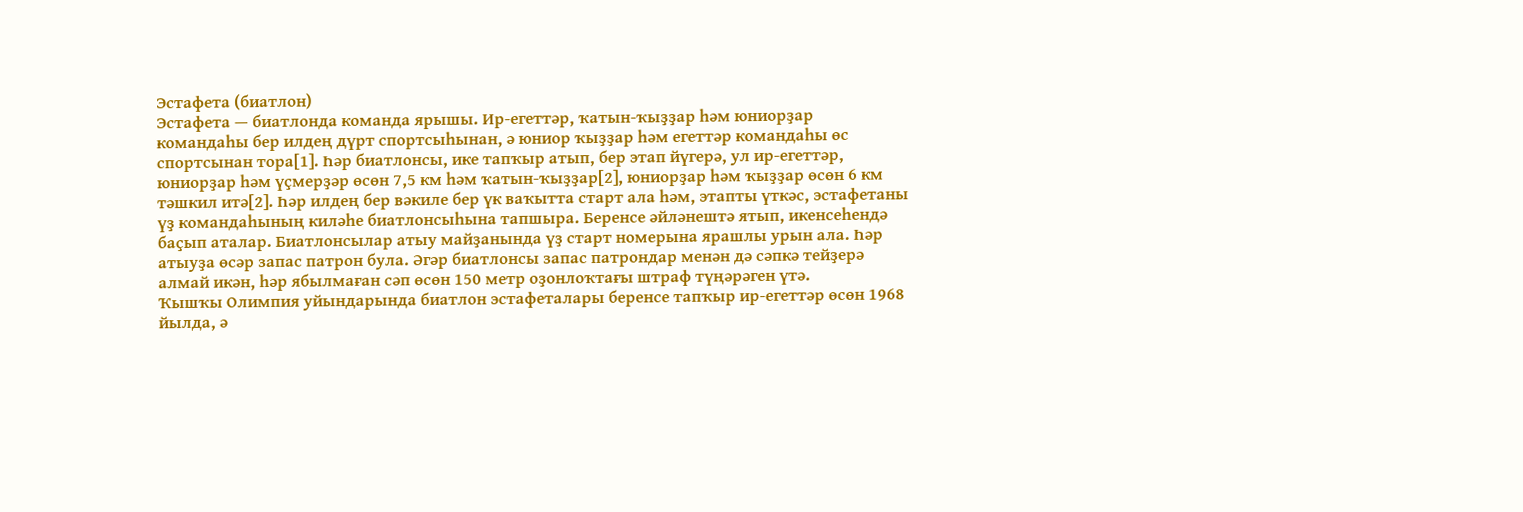Эстафета (биатлон)
Эстафета — биатлонда команда ярышы. Ир-егеттәр, ҡатын-ҡыҙҙар һәм юниорҙар командаһы бер илдең дүрт спортсыһынан, ә юниор ҡыҙҙар һәм егеттәр командаһы өс спортсынан тора[1]. Һәр биатлонсы, ике тапҡыр атып, бер этап йүгерә, ул ир-егеттәр, юниорҙар һәм үҫмерҙәр өсөн 7,5 км һәм ҡатын-ҡыҙҙар[2], юниорҙар һәм ҡыҙҙар өсөн 6 км тәшкил итә[2]. Һәр илдең бер вәкиле бер үк ваҡытта старт ала һәм, этапты үткәс, эстафетаны үҙ командаһының киләһе биатлонсыһына тапшыра. Беренсе әйләнештә ятып, икенсеһендә баҫып аталар. Биатлонсылар атыу майҙанында үҙ старт номерына ярашлы урын ала. Һәр атыуҙа өсәр запас патрон була. Әгәр биатлонсы запас патрондар менән дә сәпкә тейҙерә алмай икән, һәр ябылмаған сәп өсөн 150 метр оҙонлоҡтағы штраф түңәрәген үтә.
Ҡышҡы Олимпия уйындарында биатлон эстафеталары беренсе тапҡыр ир-егеттәр өсөн 1968 йылда, ә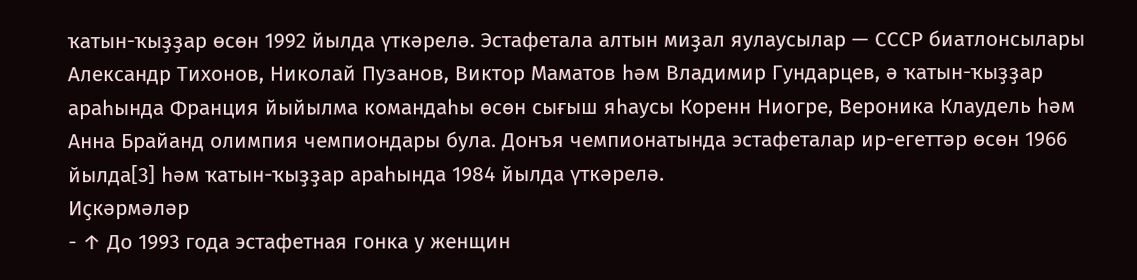ҡатын-ҡыҙҙар өсөн 1992 йылда үткәрелә. Эстафетала алтын миҙал яулаусылар — СССР биатлонсылары Александр Тихонов, Николай Пузанов, Виктор Маматов һәм Владимир Гундарцев, ә ҡатын-ҡыҙҙар араһында Франция йыйылма командаһы өсөн сығыш яһаусы Коренн Ниогре, Вероника Клаудель һәм Анна Брайанд олимпия чемпиондары була. Донъя чемпионатында эстафеталар ир-егеттәр өсөн 1966 йылда[3] һәм ҡатын-ҡыҙҙар араһында 1984 йылда үткәрелә.
Иҫкәрмәләр
- ↑ До 1993 года эстафетная гонка у женщин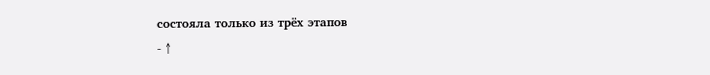состояла только из трёх этапов
- ↑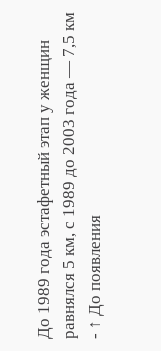До 1989 года эстафетный этап у женщин равнялся 5 км, с 1989 до 2003 года — 7,5 км
- ↑ До появления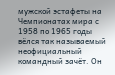мужской эстафеты на Чемпионатах мира с 1958 по 1965 годы вёлся так называемый неофициальный командный зачёт. Он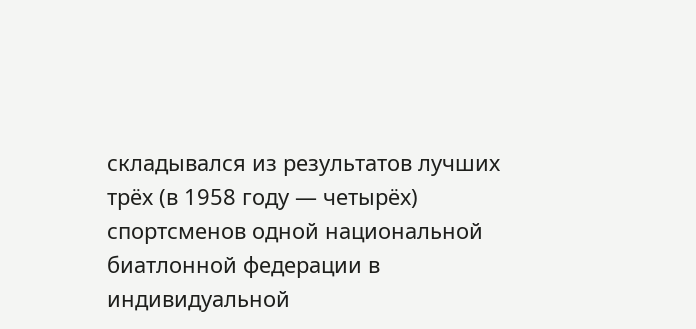складывался из результатов лучших трёх (в 1958 году — четырёх) спортсменов одной национальной биатлонной федерации в индивидуальной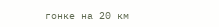гонке на 20 км